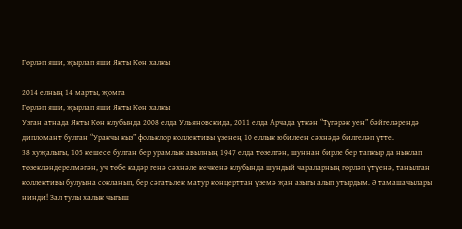Гөрләп яши, җырлап яши Якты Көн халкы

2014 елның 14 марты, җомга
Гөрләп яши, җырлап яши Якты Көн халкы
Узган атнада Якты Көн клубында 2008 елда Ульяновскида, 2011 елда Арчада үткән “Түгәрәк уен” бәйгеләрендә дипломант булган “Уракчы кыз” фольклор коллективы үзенең 10 еллык юбилеен сәхнәдә билгеләп үтте.
38 хуҗалыгы, 105 кешесе булган бер урамлык авылның 1947 елда төзелгән, шуннан бирле бер тапкыр да ныклап төзекләндерелмәгән, уч төбе кадәр генә сәхнәле кечкенә клубында шундый чараларның гөрләп үтүенә, танылган коллективы булуына сокланып, бер сәгатьлек матур концерттан үземә җан азыгы алып утырдым. Ә тамашачылары нинди! Зал тулы халык чыгыш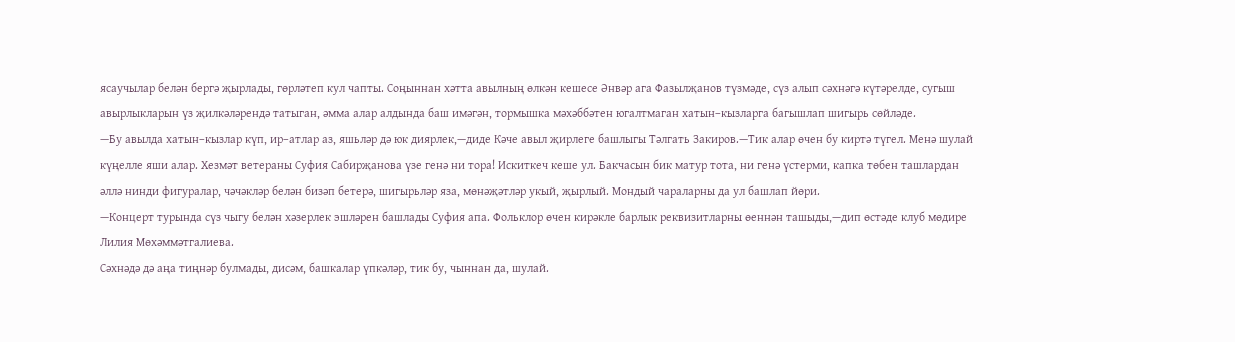ясаучылар белән бергә җырлады, гөрләтеп кул чапты. Соңыннан хәтта авылның өлкән кешесе Әнвәр ага Фазылҗанов түзмәде, сүз алып сәхнәгә күтәрелде, сугыш авырлыкларын үз җилкәләрендә татыган, әмма алар алдында баш имәгән, тормышка мәхәббәтен югалтмаган хатын–кызларга багышлап шигырь сөйләде.
—Бу авылда хатын–кызлар күп, ир–атлар аз, яшьләр дә юк диярлек,—диде Кәче авыл җирлеге башлыгы Тәлгать Закиров.—Тик алар өчен бу киртә түгел. Менә шулай күңелле яши алар. Хезмәт ветераны Суфия Сабирҗанова үзе генә ни тора! Искиткеч кеше ул. Бакчасын бик матур тота, ни генә үстерми, капка төбен ташлардан әллә нинди фигуралар, чәчәкләр белән бизәп бетерә, шигырьләр яза, мөнәҗәтләр укый, җырлый. Мондый чараларны да ул башлап йөри.
—Концерт турында сүз чыгу белән хәзерлек эшләрен башлады Суфия апа. Фольклор өчен кирәкле барлык реквизитларны өеннән ташыды,—дип өстәде клуб мөдире Лилия Мөхәммәтгалиева.
Сәхнәдә дә аңа тиңнәр булмады, дисәм, башкалар үпкәләр, тик бу, чыннан да, шулай.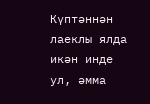Күптәннән лаеклы ялда икән инде ул, әмма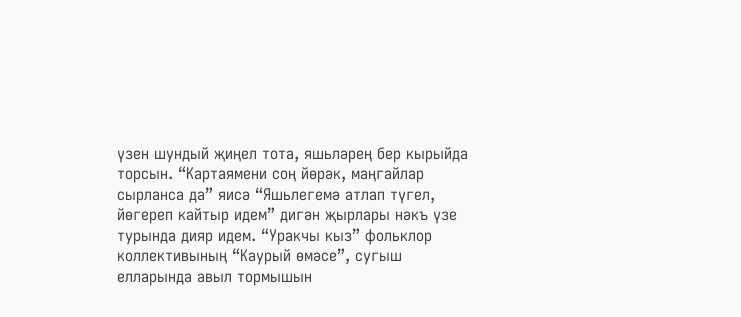үзен шундый җиңел тота, яшьләрең бер кырыйда торсын. “Картаямени соң йөрәк, маңгайлар сырланса да” яисә “Яшьлегемә атлап түгел, йөгереп кайтыр идем” дигән җырлары нәкъ үзе турында дияр идем. “Уракчы кыз” фольклор коллективының “Каурый өмәсе”, сугыш елларында авыл тормышын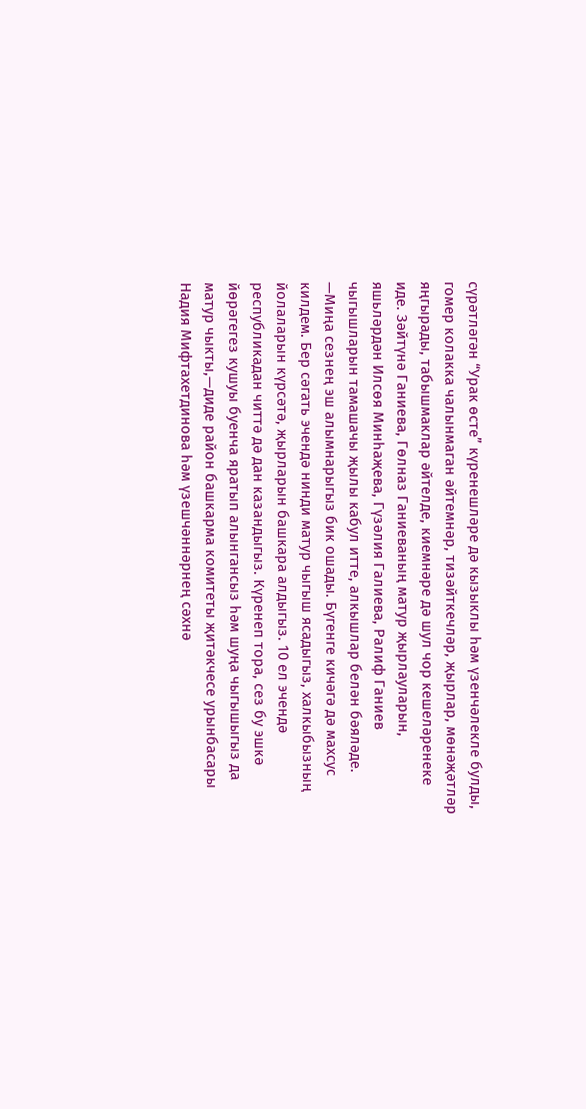сүрәтләгән “Урак өсте” күренешләре дә кызыклы һәм үзенчәлекле булды, гомер колакка чалынмаган әйтемнәр, тизәйткечләр, җырлар, мөнәҗәтләр яңгырады, табышмаклар әйтелде, киемнәре дә шул чор кешеләренеке иде. Зәйтүнә Ганиева, Гөлназ Ганиеваның матур җырлауларын, яшьләрдән Илсөя Минһаҗева, Гүзәлия Галиева, Ралиф Ганиев чыгышларын тамашачы җылы кабул итте, алкышлар белән бәяләде.
—Миңа сезнең эш алымнарыгыз бик ошады. Бүгенге кичәгә дә махсус килдем. Бер сәгать эчендә нинди матур чыгыш ясадыгыз, халкыбызның йолаларын күрсәтә, җырларын башкара алдыгыз. 10 ел эчендә республикадан читтә дә дан казандыгыз. Күренеп тора, сез бу эшкә йөрәгегез кушуы буенча яратып алынгансыз һәм шуңа чыгышыгыз да матур чыкты,—диде район башкарма комитеты җитәкчесе урынбасары Надия Мифтахетдинова һәм үзешчәннәрнең сәхнә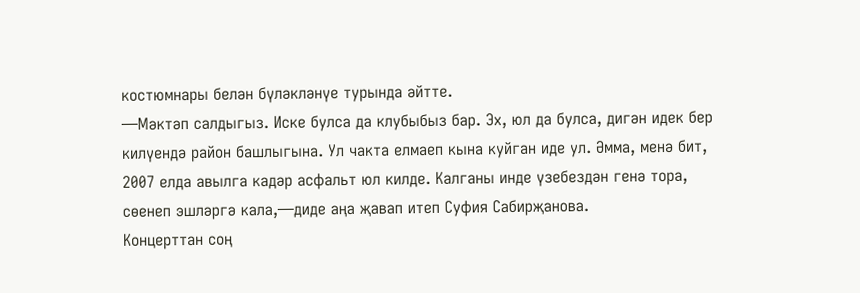костюмнары белән бүләкләнүе турында әйтте.
—Мәктәп салдыгыз. Иске булса да клубыбыз бар. Эх, юл да булса, дигән идек бер килүендә район башлыгына. Ул чакта елмаеп кына куйган иде ул. Әмма, менә бит, 2007 елда авылга кадәр асфальт юл килде. Калганы инде үзебездән генә тора, сөенеп эшләргә кала,—диде аңа җавап итеп Суфия Сабирҗанова.
Концерттан соң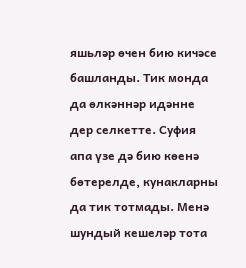яшьләр өчен бию кичәсе башланды. Тик монда да өлкәннәр идәнне дер селкетте. Суфия апа үзе дә бию көенә бөтерелде, кунакларны да тик тотмады. Менә шундый кешеләр тота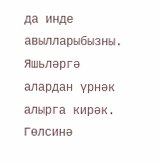да инде авылларыбызны. Яшьләргә алардан үрнәк алырга кирәк.
Гөлсинә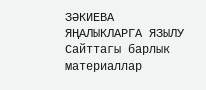ЗӘКИЕВА
ЯҢАЛЫКЛАРГА ЯЗЫЛУ
Сайттагы барлык материаллар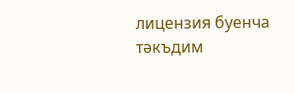лицензия буенча тәкъдим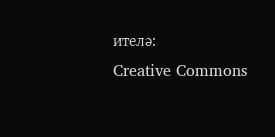ителә:
Creative Commons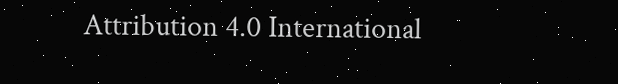Attribution 4.0 International